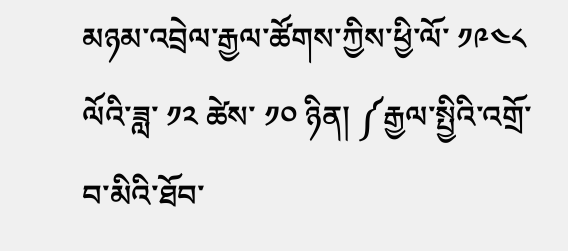མཉམ་འབྲེལ་རྒྱལ་ཚོགས་ཀྱིས་ཕྱི་ལོ་ ༡༩༤༨ ལོའི་ཟླ་ ༡༢ ཚེས་ ༡༠ ཉིན། ༼རྒྱལ་སྤྱིའི་འགྲོ་བ་མིའི་ཐོབ་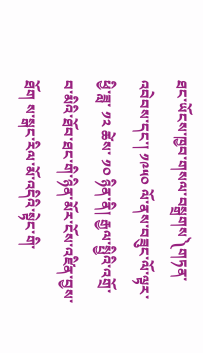ཐང་ཡོངས་ཁྱབ་གསལ་བསྒྲགས༽གཏན་འབེབས་དང་། ༡༩༥༠ ལོ་ནས་བཟུང་ལོ་ལྟར་ཕྱི་ཟླ་ ༡༢ ཚེས་ ༡༠ ཉིན་ནི། རྒྱལ་སྤྱིའི་འགྲོ་བ་མིའི་ཐོབ་ཐང་གི་ཉིན་མོར་ངོས་འཛིན་བྱས་ཐོག ས་སྒང་རིལ་མོ་འདིའི་སྟེང་གི་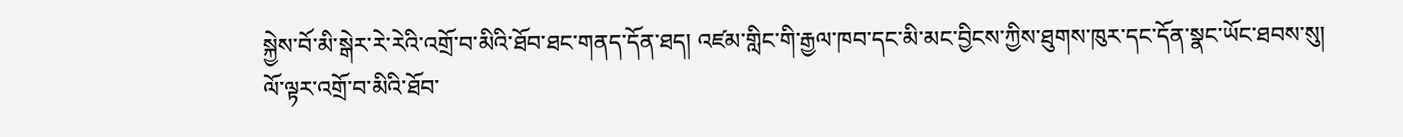སྐྱེས་བོ་མི་སྒེར་རེ་རེའི་འགྲོ་བ་མིའི་ཐོབ་ཐང་གནད་དོན་ཐད། འཛམ་གླིང་གི་རྒྱལ་ཁབ་དང་མི་མང་བྱིངས་ཀྱིས་ཐུགས་ཁུར་དང་དོན་སྣང་ཡོང་ཐབས་སུ། ལོ་ལྟར་འགྲོ་བ་མིའི་ཐོབ་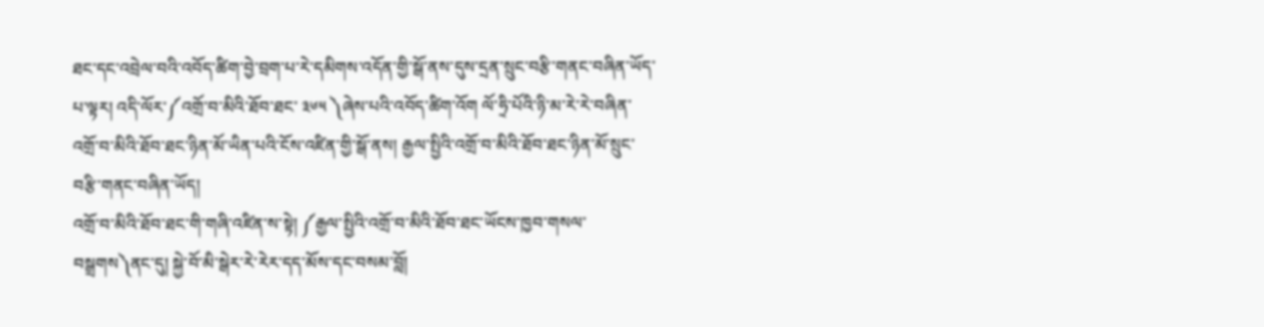ཐང་དང་འབྲེལ་བའི་འབོད་ཚིག་བྱེ་བྲག་པ་རེ་དམིགས་འདོན་གྱི་སྒོ་ནས་དུས་དྲན་སྲུང་བརྩི་གནང་བཞིན་ཡོད་པ་ལྟར། འདི་ལོར་༼འགྲོ་བ་མིའི་ཐོབ་ཐང་ ༣༦༥ ༽ཞེས་པའི་འབོད་ཚིག་འོག ལོ་ཧྲི་པོའི་ཉི་མ་རེ་རེ་བཞིན་འགྲོ་བ་མིའི་ཐོབ་ཐང་ཉིན་མོ་ཡིན་པའི་ངོས་འཛིན་གྱི་སྒོ་ནས། རྒྱལ་སྤྱིའི་འགྲོ་བ་མིའི་ཐོབ་ཐང་ཉིན་མོ་སྲུང་བརྩི་གནང་བཞིན་ཡོད།
འགྲོ་བ་མིའི་ཐོབ་ཐང་གི་གཞི་འཛིན་ས་སྟེ། ༼རྒྱལ་སྤྱིའི་འགྲོ་བ་མིའི་ཐོབ་ཐང་ཡོངས་ཁྱབ་གསལ་བསྒྲགས༽ནང་དུ། སྐྱེ་བོ་མི་སྒེར་རེ་རེར་དད་མོས་དང་བསམ་བློ།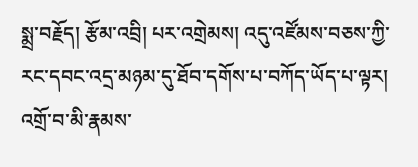སྨྲ་བརྗོད། རྩོམ་འབྲི། པར་འགྲེམས། འདུ་འཛོམས་བཅས་ཀྱི་རང་དབང་འདྲ་མཉམ་དུ་ཐོབ་དགོས་པ་བཀོད་ཡོད་པ་ལྟར། འགྲོ་བ་མི་རྣམས་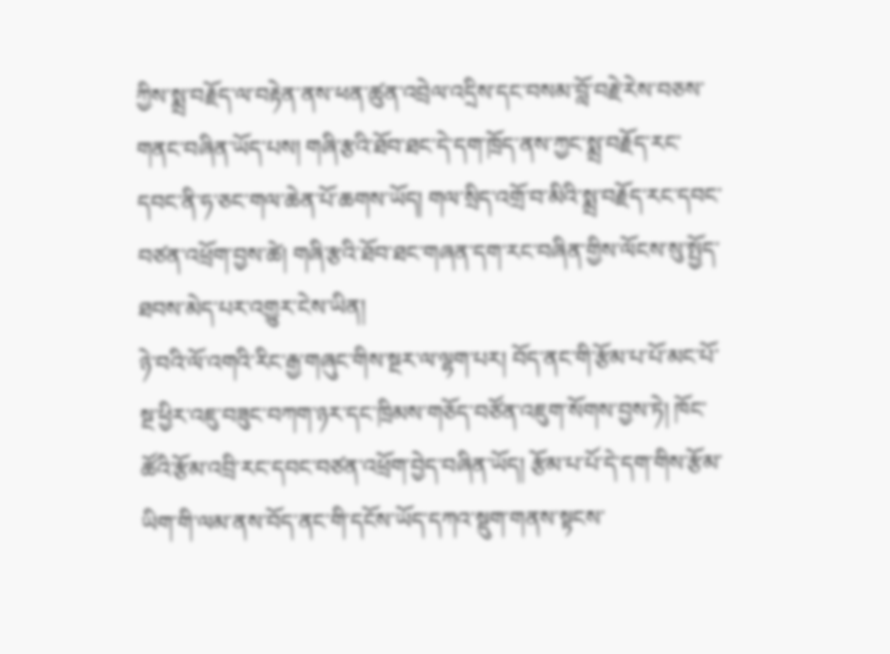ཀྱིས་སྨྲ་བརྗོད་ལ་བརྟེན་ནས་ཕན་ཚུན་འབྲེལ་འདྲིས་དང་བསམ་བློ་བརྗེ་རེས་བཅས་གནང་བཞིན་ཡོད་པས། གཞི་རྩའི་ཐོབ་ཐང་དེ་དག་ཁྲོད་ནས་ཀྱང་སྨྲ་བརྗོད་རང་དབང་ནི་ཧ་ཅང་གལ་ཆེན་པོ་ཆགས་ཡོད། གལ་སྲིད་འགྲོ་བ་མིའི་སྨྲ་བརྗོད་རང་དབང་བཙན་འཕྲོག་བྱས་ཚེ། གཞི་རྩའི་ཐོབ་ཐང་གཞན་དག་རང་བཞིན་གྱིས་ལོངས་སུ་སྤྱོད་ཐབས་མེད་པར་འགྱུར་ངེས་ཡིན།
ཉེ་བའི་ལོ་འགའི་རིང་རྒྱ་གཞུང་གིས་སྔར་ལ་ལྷག་པར། བོད་ནང་གི་རྩོམ་པ་པོ་མང་པོ་སྔ་ཕྱིར་འཇུ་བཟུང་བཀག་ཉར་དང་ཁྲིམས་གཅོད་བཙོན་འཇུག་སོགས་བྱས་ཏེ། ཁོང་ཚོའི་རྩོམ་འབྲི་རང་དབང་བཙན་འཕྲོག་བྱེད་བཞིན་ཡོད། རྩོམ་པ་པོ་དེ་དག་གིས་རྩོམ་ཡིག་གི་ལམ་ནས་བོད་ནང་གི་དངོས་ཡོད་དཀའ་སྡུག་གནས་སྟངས་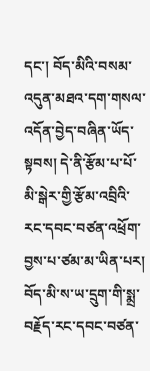དང་། བོད་མིའི་བསམ་འདུན་མཐའ་དག་གསལ་འདོན་བྱེད་བཞིན་ཡོད་སྟབས། དེ་ནི་རྩོམ་པ་པོ་མི་སྒེར་གྱི་རྩོམ་འབྲིའི་རང་དབང་བཙན་འཕྲོག་བྱས་པ་ཙམ་མ་ཡིན་པར། བོད་མི་ས་ཡ་དྲུག་གི་སྨྲ་བརྗོད་རང་དབང་བཙན་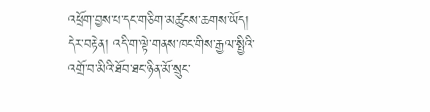འཕྲོག་བྱས་པ་དང་གཅིག་མཚུངས་ཆགས་ཡོད། དེར་བརྟེན། འདི་ག་ལྟེ་གནས་ཁང་གིས་རྒྱལ་སྤྱིའི་འགྲོ་བ་མིའི་ཐོབ་ཐང་ཉིན་མོ་སྲུང་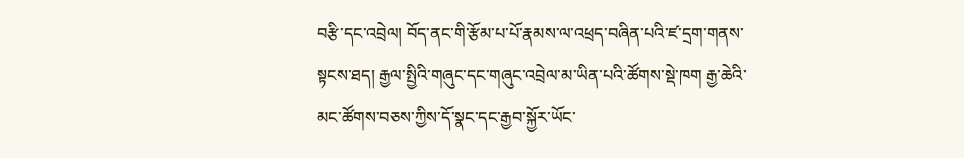བརྩི་དང་འབྲེལ། བོད་ནང་གི་རྩོམ་པ་པོ་རྣམས་ལ་འཕྲད་བཞིན་པའི་ཛ་དྲག་གནས་སྟངས་ཐད། རྒྱལ་སྤྱིའི་གཞུང་དང་གཞུང་འབྲེལ་མ་ཡིན་པའི་ཚོགས་སྡེ་ཁག རྒྱ་ཆེའི་མང་ཚོགས་བཅས་ཀྱིས་དོ་སྣང་དང་རྒྱབ་སྐྱོར་ཡོང་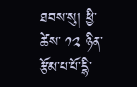ཐབས་སུ། ཕྱི་ཚེས་ ༡༢ ཉིན་རྩོམ་པ་པོ་དྷི་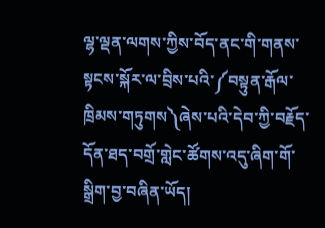ལྷ་ལྡན་ལགས་ཀྱིས་བོད་ནང་གི་གནས་སྟངས་སྐོར་ལ་བྲིས་པའི་༼བསྟུན་རྒོལ་ཁྲིམས་གཏུགས༽ཞེས་པའི་དེབ་ཀྱི་བརྗོད་དོན་ཐད་བགྲོ་གླེང་ཚོགས་འདུ་ཞིག་གོ་སྒྲིག་བྱ་བཞིན་ཡོད།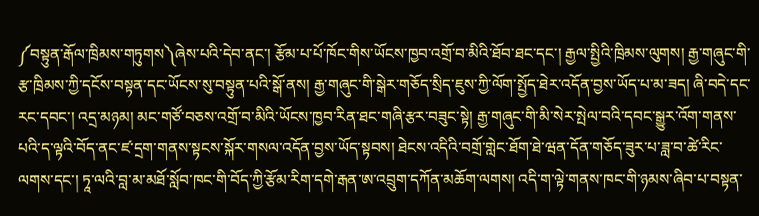༼བསྟུན་རྒོལ་ཁྲིམས་གཏུགས༽ཞེས་པའི་དེབ་ནང་། རྩོམ་པ་པོ་ཁོང་གིས་ཡོངས་ཁྱབ་འགྲོ་བ་མིའི་ཐོབ་ཐང་དང་། རྒྱལ་སྤྱིའི་ཁྲིམས་ལུགས། རྒྱ་གཞུང་གི་རྩ་ཁྲིམས་ཀྱི་དངོས་བསྟན་དང་ཡོངས་སུ་བསྟུན་པའི་སྒོ་ནས། རྒྱ་གཞུང་གི་སྒེར་གཅོད་སྲིད་ཇུས་ཀྱི་ལོག་སྤྱོད་ཐེར་འདོན་བྱས་ཡོད་པ་མ་ཟད། ཞི་བདེ་དང་རང་དབང་། འདྲ་མཉམ། མང་གཙོ་བཅས་འགྲོ་བ་མིའི་ཡོངས་ཁྱབ་རིན་ཐང་གཞི་རྩར་བཟུང་སྟེ། རྒྱ་གཞུང་གི་མི་སེར་སྤེལ་བའི་དབང་སྒྱུར་འོག་གནས་པའི་ད་ལྟའི་བོད་ནང་ཛ་དྲག་གནས་སྟངས་སྐོར་གསལ་འདོན་བྱས་ཡོད་སྟབས། ཐེངས་འདིའི་བགྲོ་གླེང་ཐོག་ཐེ་ཝན་དོན་གཅོད་ཟུར་པ་ཟླ་བ་ཚེ་རིང་ལགས་དང་། ཏཱ་ལའི་བླ་མ་མཐོ་སློབ་ཁང་གི་བོད་ཀྱི་རྩོམ་རིག་དགེ་རྒན་ཨ་འབྲུག་དཀོན་མཆོག་ལགས། འདི་ག་ལྟེ་གནས་ཁང་གི་ཉམས་ཞིབ་པ་བསྟན་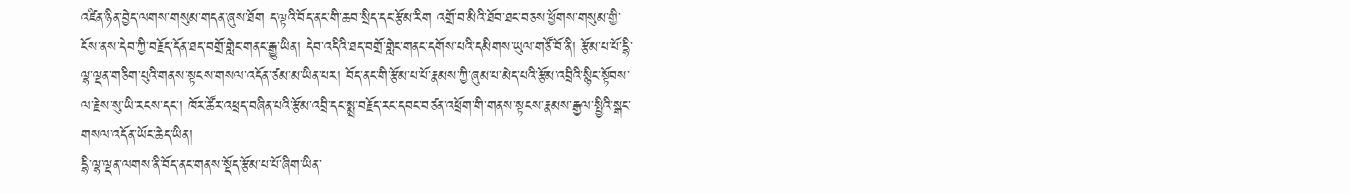འཛིན་ཉིན་བྱེད་ལགས་གསུམ་གདན་ཞུས་ཐོག ད་ལྟའི་བོད་ནང་གི་ཆབ་སྲིད་དང་རྩོམ་རིག འགྲོ་བ་མིའི་ཐོབ་ཐང་བཅས་ཕྱོགས་གསུམ་གྱི་ངོས་ནས་དེབ་ཀྱི་བརྗོད་དོན་ཐད་བགྲོ་གླེང་གནང་རྒྱུ་ཡིན། དེབ་འདིའི་ཐད་བགྲོ་གླེང་གནང་དགོས་པའི་དམིགས་ཡུལ་གཙོ་བོ་ནི། རྩོམ་པ་པོ་དྷི་ལྷ་ལྡན་གཅིག་པུའི་གནས་སྟངས་གསལ་འདོན་ཙམ་མ་ཡིན་པར། བོད་ནང་གི་རྩོམ་པ་པོ་རྣམས་ཀྱི་ཞུམ་པ་མེད་པའི་རྩོམ་འབྲིའི་སྙིང་སྟོབས་ལ་རྗེས་སུ་ཡི་རངས་དང་། ཁོར་ཚོར་འཕྲད་བཞིན་པའི་རྩོམ་འབྲི་དང་སྨྲ་བརྗོད་རང་དབང་བཙན་འཕྲོག་གི་གནས་སྟངས་རྣམས་རྒྱལ་སྤྱིའི་སྒང་གསལ་འདོན་ཡོང་ཆེད་ཡིན།
དྷི་ལྷ་ལྡན་ལགས་ནི་བོད་ནང་གནས་སྡོད་རྩོམ་པ་པོ་ཞིག་ཡིན་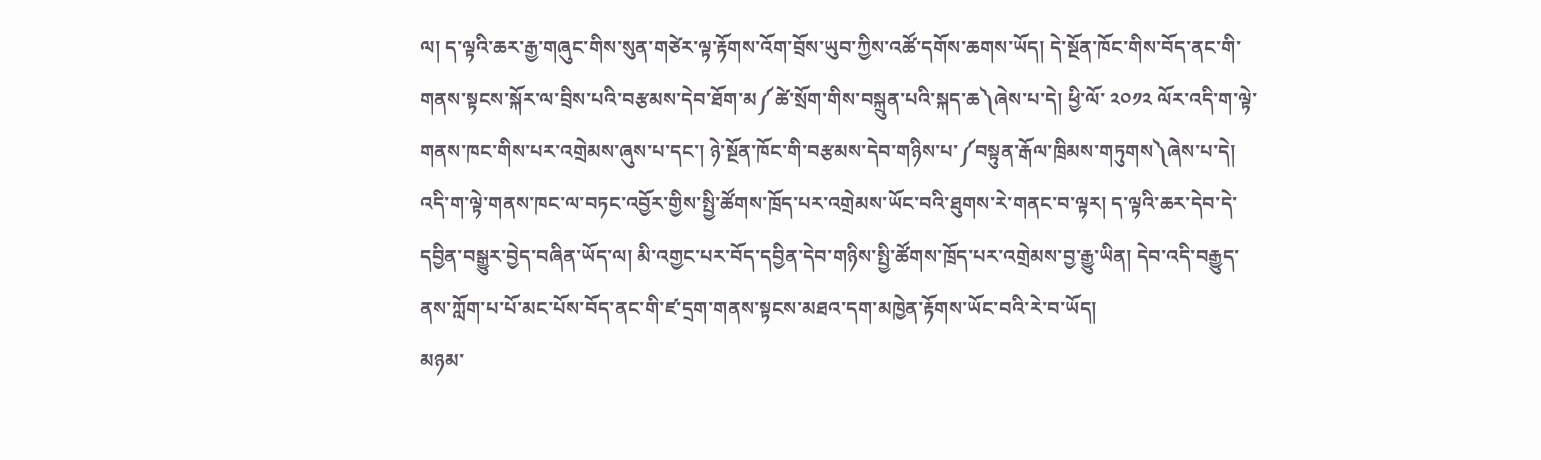ལ། ད་ལྟའི་ཆར་རྒྱ་གཞུང་གིས་སུན་གཙེར་ལྟ་རྟོགས་འོག་བྲོས་ཡུབ་ཀྱིས་འཚོ་དགོས་ཆགས་ཡོད། དེ་སྔོན་ཁོང་གིས་བོད་ནང་གི་གནས་སྟངས་སྐོར་ལ་བྲིས་པའི་བརྩམས་དེབ་ཐོག་མ༼ཚེ་སྲོག་གིས་བསྐྲུན་པའི་སྐད་ཆ༽ཞེས་པ་དེ། ཕྱི་ལོ་ ༢༠༡༢ ལོར་འདི་ག་ལྟེ་གནས་ཁང་གིས་པར་འགྲེམས་ཞུས་པ་དང་། ཉེ་སྔོན་ཁོང་གི་བརྩམས་དེབ་གཉིས་པ་༼བསྟུན་རྒོལ་ཁྲིམས་གཏུགས༽ཞེས་པ་དེ། འདི་ག་ལྟེ་གནས་ཁང་ལ་བཏང་འབྱོར་གྱིས་སྤྱི་ཚོགས་ཁྲོད་པར་འགྲེམས་ཡོང་བའི་ཐུགས་རེ་གནང་བ་ལྟར། ད་ལྟའི་ཆར་དེབ་དེ་དབྱིན་བསྒྱུར་བྱེད་བཞིན་ཡོད་ལ། མི་འགྱང་པར་བོད་དབྱིན་དེབ་གཉིས་སྤྱི་ཚོགས་ཁྲོད་པར་འགྲེམས་བྱ་རྒྱུ་ཡིན། དེབ་འདི་བརྒྱུད་ནས་ཀློག་པ་པོ་མང་པོས་བོད་ནང་གི་ཛ་དྲག་གནས་སྟངས་མཐའ་དག་མཁྱེན་རྟོགས་ཡོང་བའི་རེ་བ་ཡོད།
མཉམ་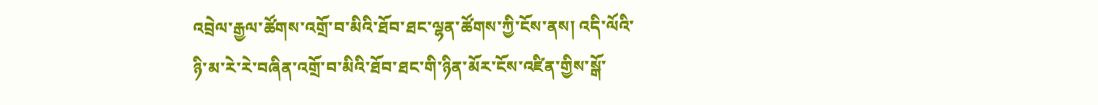འབྲེལ་རྒྱལ་ཚོགས་འགྲོ་བ་མིའི་ཐོབ་ཐང་ལྷན་ཚོགས་ཀྱི་ངོས་ནས། འདི་ལོའི་ཉི་མ་རེ་རེ་བཞིན་འགྲོ་བ་མིའི་ཐོབ་ཐང་གི་ཉིན་མོར་ངོས་འཛིན་གྱིས་སྒོ་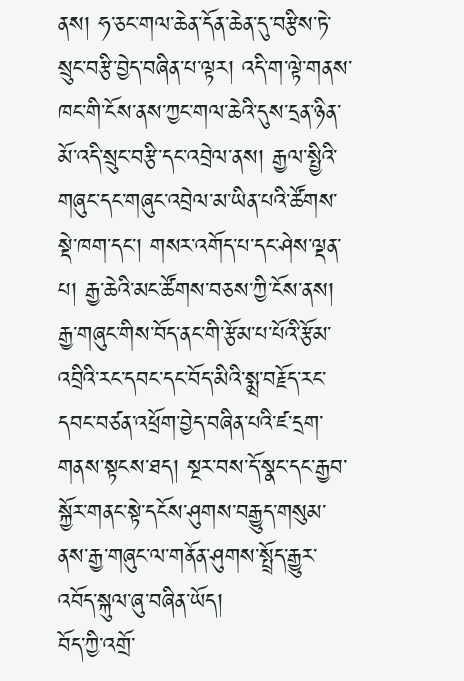ནས། ཧ་ཅང་གལ་ཆེན་དོན་ཆེན་དུ་བརྩིས་ཏེ་སྲུང་བརྩི་བྱེད་བཞིན་པ་ལྟར། འདི་ག་ལྟེ་གནས་ཁང་གི་ངོས་ནས་ཀྱང་གལ་ཆེའི་དུས་དྲན་ཉིན་མོ་འདི་སྲུང་བརྩི་དང་འབྲེལ་ནས། རྒྱལ་སྤྱིའི་གཞུང་དང་གཞུང་འབྲེལ་མ་ཡིན་པའི་ཚོགས་སྡེ་ཁག་དང་། གསར་འགོད་པ་དང་ཤེས་ལྡན་པ། རྒྱ་ཆེའི་མང་ཚོགས་བཅས་ཀྱི་ངོས་ནས། རྒྱ་གཞུང་གིས་བོད་ནང་གི་རྩོམ་པ་པོའི་རྩོམ་འབྲིའི་རང་དབང་དང་བོད་མིའི་སྨྲ་བརྗོད་རང་དབང་བཙན་འཕྲོག་བྱེད་བཞིན་པའི་ཛ་དྲག་གནས་སྟངས་ཐད། སྔར་བས་དོ་སྣང་དང་རྒྱབ་སྐྱོར་གནང་སྟེ་དངོས་ཤུགས་བརྒྱུད་གསུམ་ནས་རྒྱ་གཞུང་ལ་གནོན་ཤུགས་སྤྲོད་རྒྱུར་འབོད་སྐུལ་ཞུ་བཞིན་ཡོད།
བོད་ཀྱི་འགྲོ་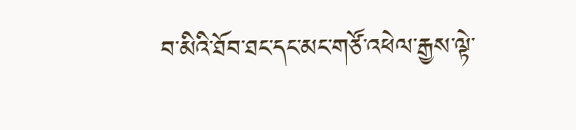བ་མིའི་ཐོབ་ཐང་དང་མང་གཙོ་འཕེལ་རྒྱས་ལྟེ་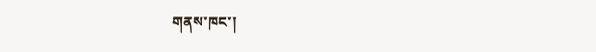གནས་ཁང་།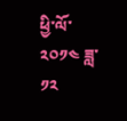ཕྱི་ལོ་ ༢༠༡༤ ཟླ་ ༡༢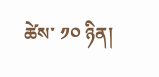ཚེས་ ༡༠ ཉིན།